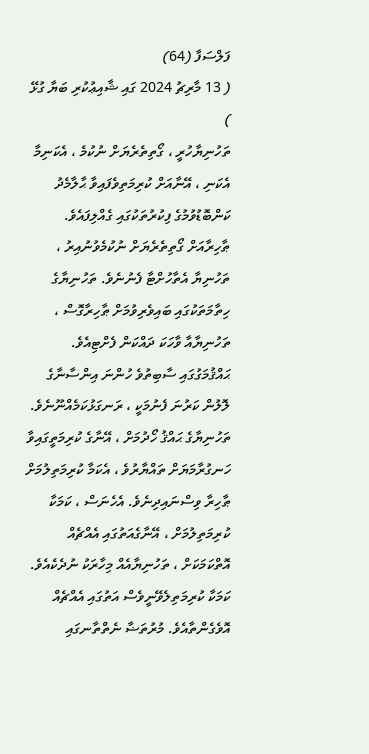ފަލްސަފާ (64)
( 13 މާރިޗު 2024 ގައި ޝާއިޢުކުރި ބަޔާ ގުޅޭ )
ތަހުނިޔާހުރީ ، ގޯތިތެރެޔަށް ނުކުމެ ، އެކަނިމާ އެކަނި ، އޭނާއަށް ކުރިމަތިވެފައިވާ ޙާލާމެދު ކަންބޮޑުވުމުގެ ފިކުރުތަކުގައި ގެއްލިފައެވެ. ޠާހިރާއަށް ގޯތިތެރެޔަށް ނުކުމެވުނުއިރު ، ތަހުނިޔާ އެތާހުށްޓާ ފެނުނެވެ. ތަހުނިޔާގެ ހިތާމަތަކުގައި ބައިވެރިވުމަށް ޠާހިރާގޮސް ، ތަހުނިޔާއާ ވާހަކަ ދައްކަން ފެށްޓިއެވެ. ޙައްޤުމަގުގައި ސާބިތުވެ ހުންނަ އިންސާނާގެ ލޮލުން ކަރުނަ ފެނުމަކީ ، ރަނގަޅުކަމެއްނޫނެވެ. ތަހުނިޔާގެ ޙައްޤު ހޯދުމަށް ، އޭނާގެ ކުރިމަތީގައިވާ ހަނގުރާމަޔަށް ތައްޔާރުވެ ، އެކަމާ ކުރިމަތިލުމަށް ޠާހިރާ ވިސްނައިދިނެވެ. އެހެނަސް ، ކަމަކާ ކުރިމަތިލުމަށް ، އޭނާގެއަތުގައި އެއްޗެއް އޮތްކަމަކަށް ، ތަހުނިޔާއެއް މިހާރަކު ނުދެކެއެވެ. ކަމަކާ ކުރިމަތިލެވޭނީވެސް އަތުގައި އެއްޗެއް އޮވެގެންތާއެވެ. މުރުތަޟާ ނެތްތާނގައި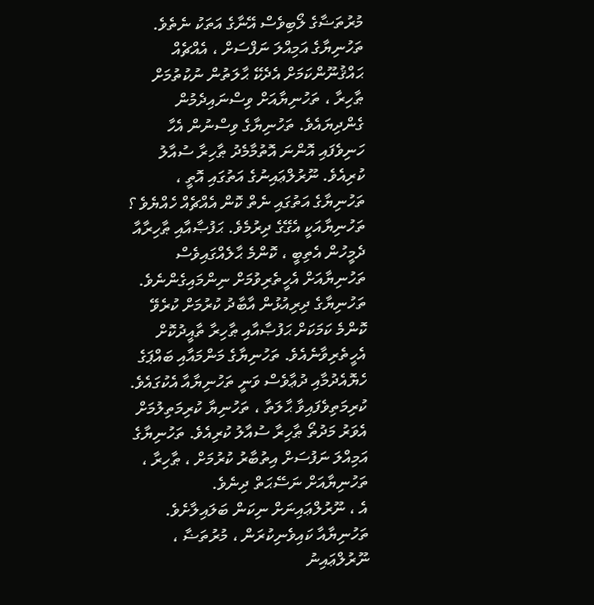މުރުތަޟާގެ ލޯބިވެސް އޭނާގެ އަތަކު ނެތެވެ.
ތަހުނިޔާގެ އަމިއްލަ ނަފްސަށް ، އެއްޗެއް ޙައްޤުނޫންކަމަށް އެދެކޭ ޙާލަތުން ނުކުތުމަށް ޠާހިރާ ، ތަހުނިޔާއަށް ވިސްނައިދެމުން ގެންދިޔައެވެ. ތަހުނިޔާގެ ވިސްނުން އެހާ ހަނިވެފައި އޮންނަ އޮތުމާމެދު ޠާހިރާ ސުއާލު ކުރިއެވެ. ނޫރުލްޢައިނުގެ އަތުގައި އޮތީ ، ތަހުނިޔާގެ އަތުގައި ނެތް ކޮން އެއްޗެއް ހެއްޔެވެ ؟ ތަހުނިޔާއަކީ އެގޭގެ ދިރުމެވެ. ޙަފުޞާއާއި ޠާހިރާއާ ދެމީހުން އެތިބީ ، ކޮންމެ ޙާލެއްގައިވެސް ތަހުނިޔާއަށް އެހީތެރިވުމަށް ނިންމައިގެންނެވެ. ތަހުނިޔާގެ ދިރިއުޅުން އާބާދު ކުރުމަށް ކުރެވޭ ކޮންމެ ކަމަކަށް ޙަފުޞާއާއި ޠާހިރާ ތާއީދުކޮށް އެހީތެރިވާނެއެވެ. ތަހުނިޔާގެ މަންމައާއި ބައްޕަގެ ހެޔޮއެދުމާއި ދުޢާވެސް ވަނީ ތަހުނިޔާއާ އެކުގައެވެ. ކުރިމަތިވެފައިވާ ޙާލަތާ ، ތަހުނިޔާ ކުރިމަތިލުމަށް އެވަރު މަދުތޯ ޠާހިރާ ސުއާލު ކުރިއެވެ. ތަހުނިޔާގެ އަމިއްލަ ނަފުސަށް އިތުބާރު ކުރުމަށް ، ޠާހިރާ ، ތަހުނިޔާއަށް ނަސޭޙަތް ދިނެވެ.
އެ ، ނޫރުލްޢައިނަށް ނިކަން ބަލައިލާށެވެ. ތަހުނިޔާއާ ކައިވެނިކުރަން ، މުރުތަޟާ ، ނޫރުލްޢައިނު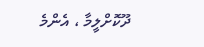ދޫކޮށްލީމާ ، އެންމެ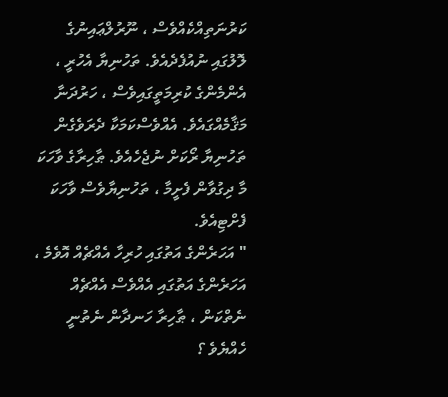ކަރުނަތިއްކެއްވެސް ، ނޫރުލްޢައިނުގެ ލޮލުގައި ނުއުފެދެއެވެ. ތަހުނިޔާ އެހުރީ ، އެންމެންގެ ކުރިމަތީގައިވެސް ، ހަރުދަނާ މަޤާމެއްގައެވެ. އެއްވެސްކަމަކާ ދެރަވެގެން ތަހުނިޔާ ރޯކަށް ނުޖެހެއެވެ. ޠާހިރާގެ ވާހަކަ މާ ދިގުވާން ފެށީމާ ، ތަހުނިޔާވެސް ވާހަކަ ފެށްޓިއެވެ.
" އަހަރެންގެ އަތުގައި ހުރިހާ އެއްޗެއް އޮވެމެ ، އަހަރެންގެ އަތުގައި އެއްވެސް އެއްޗެއް ނެތްކަން ، ޠާހިރާ ހަނދާން ނެތުނީ ހެއްޔެވެ ؟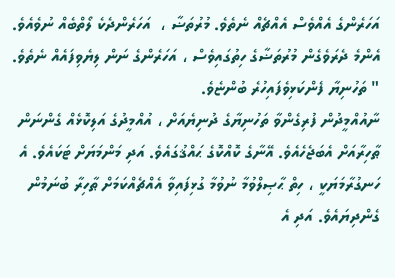އަހަރެންގެ އެއްވެސް އެއްޗެއް ނެތެވެ. މުރުތަޟާ ،  އަހަރެންދެކެ ލޯތްބެއް ނުވެއެވެ. އެންމެ ދެރަވެގެން މުރުތަޟާގެ ހިތުގައިވެސް ، އަހަރެންގެ ނަން ލިޔެވިފައެއް ނެތެވެ. " ތަހުނިޔާ ފެންކަޅިވެފައިހުރެ ބުންޏެވެ.
ނާއުއްމީދުން ފުރިގެންވާ ތަހުނިޔާގެ ދުނިޔެއަށް ، އުއްމީދުގެ އަލިކޮޅެއް ގެންނަން ޠާހިރާއަށް އެބަޖެހެއެވެ. އޭނާގެ ކޮއްކޮގެ ޙައްޤުގައެވެ. އަދި މަންމަޔަށް ޓަކައެވެ. އެ ހަނގުރާމަޔަކީ ، ހިތް ޙާޞިލްވުމާ ނުވުމާ ގުޅިފައިވާ އެއްޗެއްކަމަށް ޠާހިރާ ބުނަމުން ގެންދިޔައެވެ. އަދި އެ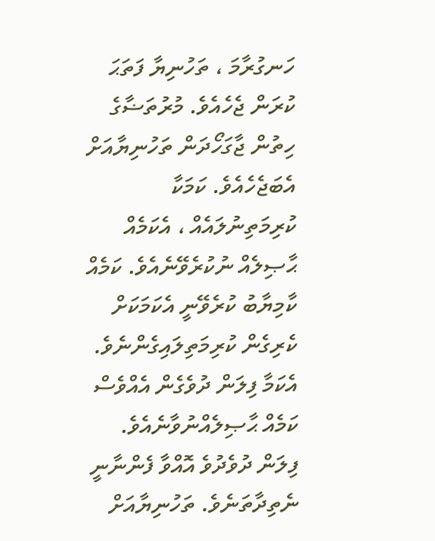ހަނގުރާމަ ، ތަހުނިޔާ ފަތަޙަ ކުރަން ޖެހެއެވެ. މުރުތަޟާގެ ހިތުން ޖާގަހޯދަން ތަހުނިޔާއަށް އެބަޖެހެއެވެ. ކަމަކާ ކުރިމަތިނުލައެއް ، އެކަމެއް ޙާޞިލެއް ނުކުރެވޭނެއެވެ. ކަމެއް ކާމިޔާބު ކުރެވޭނީ އެކަމަކަށް ކެރިގެން ކުރިމަތިލައިގެންނެވެ. އެކަމާ ފިލަން ދުވެގެން އެއްވެސް ކަމެއް ޙާޞިލެއްނުވާނެއެވެ. ފިލަން ދުވެދުވެ އޮއްވާ ފެންނާނީ ނެތިދާތަނެވެ. ތަހުނިޔާއަށް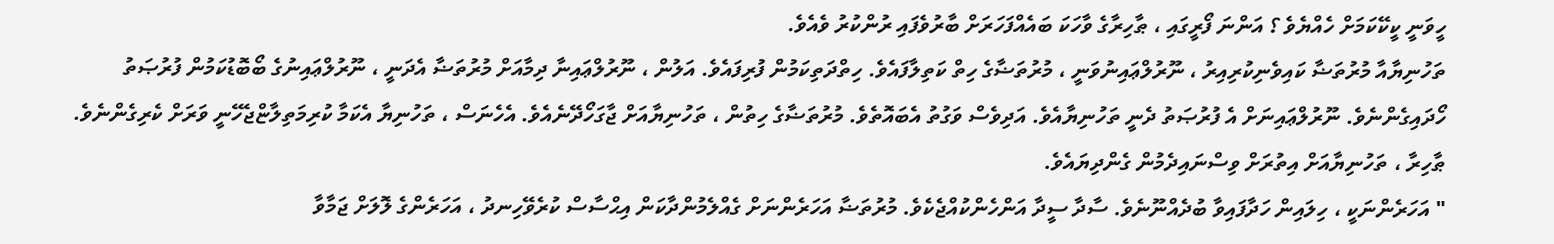ހީވަނީ ކީކޭކަމަށް ހެއްޔެވެ ؟ އަންނަ ފޯރީގައި ، ޠާހިރާގެ ވާހަކަ ބައެއްފަހަރަށް ބާރުވެފައި ރުންކުރު ވެއެވެ.
ތަހުނިޔާއާ މުރުތަޟާ ކައިވެނިކުރިއިރު ، ނޫރުލްޢައިނުވަނީ ، މުރުތަޟާގެ ހިތް ކަތިލާފައެވެ. ހިތްދަތިކަމުން ފުރިފައެވެ. އަލުން ، ނޫރުލްޢައިނާ ދިމާއަށް މުރުތަޟާ އެދަނީ ، ނޫރުލްޢައިނުގެ ބޯބޮޑުކަމުން ފުރުޞަތު ހޯދައިގެންނެވެ. ނޫރުލްޢައިނަށް އެ ފުރުޞަތު ދެނީ ތަހުނިޔާއެވެ. އަދިވެސް ވަގުތު އެބައޮތެވެ. މުރުތަޟާގެ ހިތުން ، ތަހުނިޔާއަށް ޖާގަހޯދޭނެއެވެ. އެހެނަސް ، ތަހުނިޔާ އެކަމާ ކުރިމަތިލާޏްޖެހޭނީ ވަރަށް ކެރިގެންނެވެ. ޠާހިރާ ، ތަހުނިޔާއަށް އިތުރަށް ވިސްނައިދެމުން ގެންދިޔައެވެ.
" އަހަރެންނަކީ ، ހިލައިން ހަދާފައިވާ ބުދެއްނޫނެވެ. ސާދާ ސީދާ އަންހެންކުއްޖެކެވެ. މުރުތަޟާ އަހަރެންނަށް ގެއްލެމުންދާކަން އިޙްސާސް ކުރެވޭހިނދު ، އަހަރެންގެ ލޮލަށް ޖަމާވާ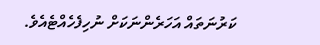ކަރުނަތައް އަހަރެންނަކަށް ނުހިފެހެއްޓެއެވެ.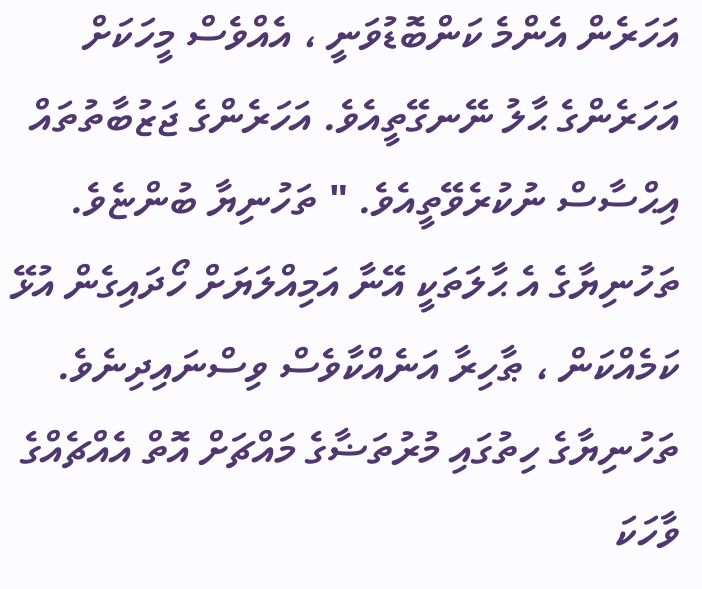އަހަރެން އެންމެ ކަންބޮޑުވަނީ ، އެއްވެސް މީހަކަށް އަހަރެންގެ ޙާލު ނޭނގޭތީއެވެ. އަހަރެންގެ ޖަޒުބާތުތައް އިޙްސާސް ނުކުރެވޭތީއެވެ. " ތަހުނިޔާ ބުންޏެވެ.
ތަހުނިޔާގެ އެ ޙާލަތަކީ އޭނާ އަމިއްލަޔަށް ހޯދައިގެން އުޅޭ ކަމެއްކަން ، ޠާހިރާ އަނެއްކާވެސް ވިސްނައިދިނެވެ. ތަހުނިޔާގެ ހިތުގައި މުރުތަޟާގެ މައްޗަށް އޮތް އެއްޗެއްގެ ވާހަކަ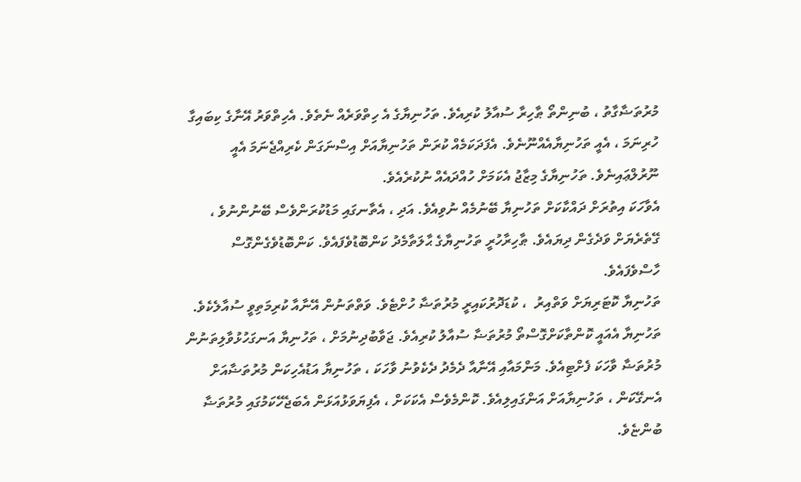މުރުތަޟާގާތު ، ބުނިންތޯ ޠާހިރާ ސުއާލު ކުރިއެވެ. ތަހުނިޔާގެ އެ ހިތްވަރެއް ނެތެވެ. އެހިތްވަރު އޭނާގެ ކިބައިގާ ހުރިނަމަ ، އެއީ ތަހުނިޔާއެއްނޫނެވެ. އެފަދަކަމެއް ކުރަން ތަހުނިޔާއަށް އިސްނަގަން ކެރިއްޖެނަމަ އެއީ ނޫރުލްޢައިނެވެ. ތަހުނިޔާގެ މިޒާޖު އެކަމަށް ހުއްދައެއް ނުކުރެއެވެ.
އެވާހަކަ އިތުރަށް ދައްކާކަށް ތަހުނިޔާ ބޭނުމެއް ނުވިއެވެ. އަދި ، އެތާނގައި މަޑުކުރަންވެސް ބޭނުންނުވެ ، ގޭތެރެޔަށް ވަދެގެން ދިޔައެވެ. ޠާހިރާހުރީ ތަހުނިޔާގެ ޙާލަތާމެދު ކަންބޮޑުވެފައެވެ. ކަންބޮޑުވެގެންގޮސް ހާސްވެފައެވެ.
ތަހުނިޔާ ކޮޓަރިޔަށް ވަތްއިރު  ، ކުޑަދޮރުކައިރީ މުރުތަޟާ ހުށްޓެވެ. ވަތްތަނުން އޭނާއާ ކުރިމަތިވީ ސުއާލެކެވެ. ތަހުނިޔާ އެއައީ ކޮންތާކަށްގޮސްތޯ މުރުތަޟާ ސުއާލު ކުރިއެވެ. ޖަވާބުދިނުމަށް ، ތަހުނިޔާ އަނގަހުޅުވާލިތަނުން މުރުތަޟާ ވާހަކަ ފެށްޓިއެވެ. މަންމައާއި އޭނާއާ ދެމެދު ދެކެވުނު ވާހަކަ ، ތަހުނިޔާ އަޑުއެހިކަން މުރުތަޟާއަށް އެނގޭކަން ، ތަހުނިޔާއަށް އަންގައިލިއެވެ. ކޮންމެވެސް އެކަކަށް ، އެފިޔަވަޅުއަޅަން އެބަޖެހޭކަމުގައި މުރުތަޟާ ބުންޏެވެ.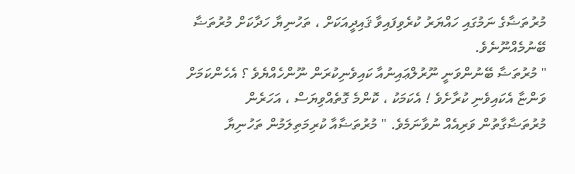މުރުތަޟާގެ ނަމުގައި ހައްޔަރު ކުރެވިފައިވާ ޤައިދީއަކަށް ، ތަހުނިޔާ ހަދާކަށް މުރުތަޟާ ބޭނުމެއްނޫނެވެ.
" މުރުތަޟާ ބޭނުންވަނީ ނޫރުލްޢައިނުއާ ކައިވެނިކުރަން ނޫންހެއްޔެވެ ؟ އެހެންކަމަށް ވަންޏާ އެކައިވެނި ކުރާށެވެ ! އެކަމަކު ، ކޮންމެ ގޮތެއްވިޔަސް ، އަހަރެން މުރުތަޟާގާތުން ވަރިއެއް ނުވާނަމެވެ. " މުރުތަޟާއާ ކުރިމަތިލަމުން ތަހުނިޔާ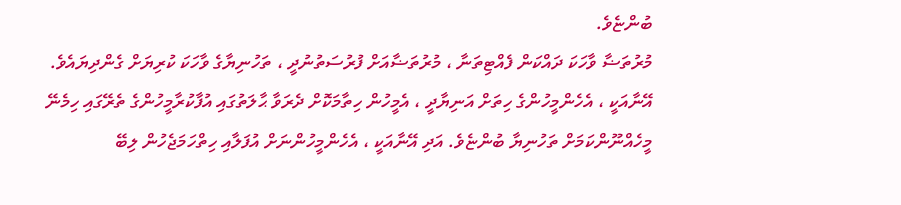ބުންޏެވެ.
މުރުތަޟާ ވާހަކަ ދައްކަން ފެއްޓިތަނާ ، މުރުތަޟާއަށް ފުރުސަތުނުދީ ، ތަހުނިޔާގެ ވާހަކަ ކުރިޔަށް ގެންދިޔައެވެ. އޭނާއަކީ ، އެހެންމީހުންގެ ހިތަށް އަނިޔާދީ ، އެމީހުން ހިތާމަކޮށް ދެރަވާ ޙާލަތުގައި އުފާކުރާމީހުންގެ ތެރޭގައި ހިމެނޭ މީހެއްނޫންކަމަށް ތަހުނިޔާ ބުންޏެވެ. އަދި އޭނާއަކީ ، އެހެންމީހުންނަށް އުފަލާއި ހިތްހަމަޖެހުން ލިބޭ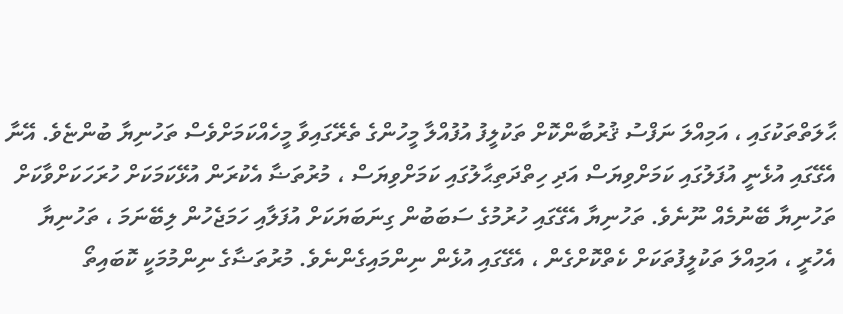ޙާލަތްތަކުގައި ، އަމިއްލަ ނަފްސު ޤުރުބާންކޮށް ތަކުލީފު އުފުއްލާ މީހުންގެ ތެރޭގައިވާ މީހެއްކަމަށްވެސް ތަހުނިޔާ ބުންޏެވެ. އޭނާ އެގޭގައި އުޅެނީ އުފަލުގައި ކަމަށްވިޔަސް އަދި ހިތްދަތިޙާލުގައި ކަމަށްވިޔަސް ، މުރުތަޟާ އެކުރަން އުޅޭކަމަކަށް ހުރަހަކަށްވާކަށް ތަހުނިޔާ ބޭނުމެއް ނޫނެވެ. ތަހުނިޔާ އެގޭގައި ހުރުމުގެ ސަބަބުން ގިނަބަޔަކަށް އުފަލާއި ހަމަޖެހުން ލިބޭނަމަ ، ތަހުނިޔާ އެހުރީ ، އަމިއްލަ ތަކުލީފުތަކަށް ކެތްކޮށްގެން ، އެގޭގައި އުޅެން ނިންމައިގެންނެވެ. މުރުތަޟާގެ ނިންމުމަކީ ކޮބައިތޯ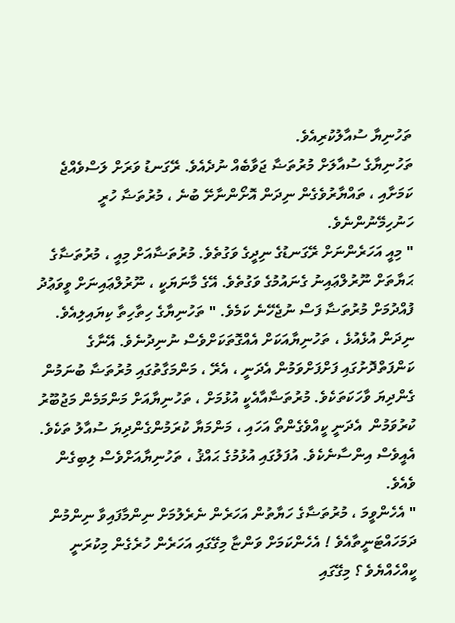ތަހުނިޔާ ސުއާލުކުރިއެވެ.
ތަހުނިޔާގެ ސުއާލަށް މުރުތަޟާ ޖަވާބެއް ނުދެއެވެ. ރޭގަނޑު ވަރަށް ލަސްވެއްޖެ ކަމަށާއި ، ތައްޔާރުވެގެން ނިދަން އޮށޯންނާށޭ ބުނެ ، މުރުތަޟާ ހުރީ ހަނުހިމޭނުންނެވެ.
" މިއީ އަހަރެންނަށް ރޭގަނޑުގެ ނިދީގެ ވަގުތެވެ. މުރުތަޟާއަށް މިއީ ، މުރުތަޟާގެ ޙަޔާތަށް ނޫރުލްޢައިނު ގެނައުމުގެ ވަގުތެވެ. އޭގެ މާނަޔަކީ ، ނޫރުލްޢައިނަށް ވީވަޢުދު ފުއްދުމަށް މުރުތަޟާ ފަސް ނުޖެހޭނެ ކަމެވެ. " ތަހުނިޔާގެ ހިތާހިތާ ކިޔައިލިއެވެ.
ނިދަން އުޅެއުޅެ ، ތަހުނިޔާއަކަށް އެއްގޮތަކަށްވެސް ނުނިދުނެވެ. އޭނާގެ ކަންފަތްދޮށުގައި ފަށްފަށްވަމުން އެދަނީ ، އެރޭ ، މަންމަގާތުގައި މުރުތަޟާ ބުނަމުން ގެންދިޔަ ވާހަކަތަކެވެ. މުރުތަޟާއާއެކީ އުޅުމަށް ، ތަހުނިޔާއަށް މަންމަމެން މަޖުބޫރު ކުރުވަމުން  އެދަނީ ކީއްވެގެންތޯ އަހައި ، މަންމަޔާ ކުރަމުންގެންދިޔަ ސުއާލު ތަކެވެ. އެއީވެސް އިންސާނެކެވެ. އުފަލުގައި އުޅުމުގެ ޙައްޤު ، ތަހުނިޔާއަށްވެސް ލިބިގެން ވެއެވެ.
" އެހެންވީމަ ، މުރުތަޟާގެ ހަޔާތުން އަހަރެން ނެރެލުމަށް ނިންމާފައިވާ ނިންމުން ދަމަހައްޓަނީތާއެވެ ! އެހެންކަމަށް ވަންޏާ މިގޭގައި އަހަރެން ހުރެގެން މިކުރަނީ ކީއްހެއްޔެވެ ؟ މިގޭގައި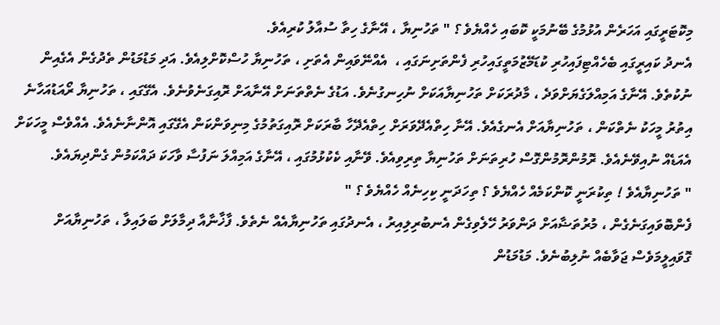މިކޮޓަރީގައި އަހަރެން އުޅުމުގެ ބޭނުމަކީ ކޮބައި ހެއްޔެވެ ؟ " ތަހުނިޔާ ، އޭނާގެ ހިތާ ސުއާލު ކުރިއެވެ.
އެނދު ކައިރީގައި ބެހެއްޓިފައިހުރި ކުޑަމޭޒުމަތީގައިހުރި ފެންތަށިނަގައި ،  އެއްނޭވައިން އެތަށި ، ތަހުނިޔާ ހުސްކޮށްލިއެވެ. އަދި މަޑުމަޑުން ތެދުގެން އެގެއިން ނުކުތެވެ. އޭނާގެ އަމިއްލަގެޔަށްވަދެ ، މާދުރަކަށް ތަހުނިޔާއަކަށް ނުހިނގުނެވެ. އަޑުގެ ނެތްތަނަށް އޭނާއަށް ރޮއިގަނެވުނެވެ. އެގޭގައި ، ތަހުނިޔާ ރޯއަޑުއަހާނެ އިތުރު މީހަކު ނެތްކަން ، ތަހުނިޔާއަށް އެނގެއެވެ. އޭނާ ހިތްއެދޭވަރަށް ހިތްއެދޭހާ ބާރަކަށް ރޮއިގަތުމުގެ މިނިވަންކަން އެގޭގައި އޮންނާނެއެވެ. އެއްވެސް މީހަކަށް އެއަޑެއް ނުއިވޭނެއެވެ. ރޮމުންރޮމުންގޮސް ހުރިތަނަށް ތަހުނިޔާ ތިރިވިއެވެ. ވޭނާއި ކެކުޅުމުގައި ، އޭނާގެ އަމިއްލަ ނަފުސާ ވާހަކަ ދައްކަމުން ގެންދިޔައެވެ.
" ތަހުނިޔާއެވެ ! ތިކުރަނީ ކޮންކަމެއް ހެއްޔެވެ ؟ ތިހަދަނީ ކިހިނެއް ހެއްޔެވެ ؟ "
ފެންބޮވައިގަނެގެން ، މުރުތަޟާއަށް ދަންވަރު ހޭލެވިގެން އެނބުރިލިއިރު ، އެނދުގައި ތަހުނިޔާއެއް ނެތެވެ. ފާޚާނާއާ ދިމާލަށް ބަލައިލާ ، ތަހުނިޔާއަށް ގޮވައިލީމަވެސް ޖަވާބެއް ނުލިބުނެވެ. މަޑުމަޑުން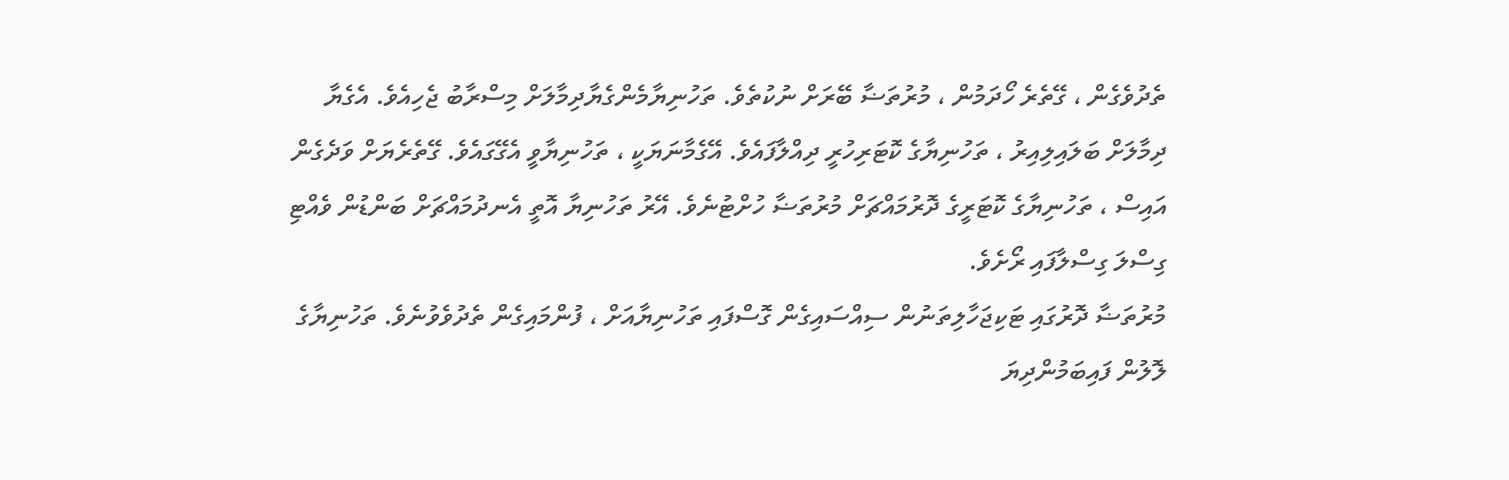ތެދުވެގެން ، ގޭތެރެ ހޯދަމުން ، މުރުތަޟާ ބޭރަށް ނުކުތެވެ. ތަހުނިޔާމެންގެޔާދިމާލަށް މިސްރާބު ޖެހިއެވެ. އެގެޔާ ދިމާލަށް ބަލައިލިއިރު ، ތަހުނިޔާގެ ކޮޓަރިހުރީ ދިއްލާފައެވެ. އޭގެމާނަޔަކީ ، ތަހުނިޔާވީ އެގޭގައެވެ. ގޭތެރެޔަށް ވަދެގެން އައިސް ، ތަހުނިޔާގެ ކޮޓަރީގެ ދޮރުމައްޗަށް މުރުތަޟާ ހުށްޓުނެވެ. އޭރު ތަހުނިޔާ އޮތީ އެނދުމައްޗަށް ބަންޑުން ވެއްޓި ގިސްލަ ގިސްލާފައި ރޯށެވެ.
މުރުތަޟާ ދޮރުގައި ޓަކިޖަހާލިތަނުން ސިއްސައިގެން ގޮސްފައި ތަހުނިޔާއަށް ، ފުންމައިގެން ތެދުވެވުނެވެ. ތަހުނިޔާގެ ލޮލުން ފައިބަމުންދިޔަ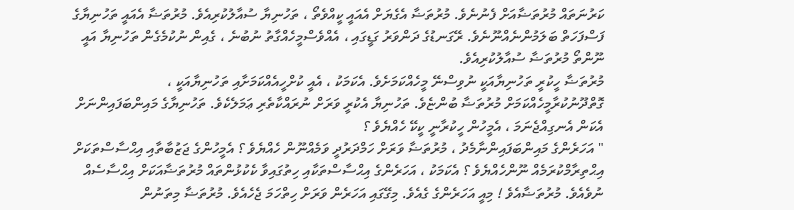ކަރުނަތައް މުރުތަޟާއަށް ފެނުނެވެ. މުރުތަޟާ އެގެޔަށް އެއައީ ކީއްވެތޯ ، ތަހުނިޔާ ސުއާލުކުރިއެވެ. މުރުތަޟާ އެއައީ ތަހުނިޔާގެ ފަސްފަހަތް ބަލަމުންނެއްނޫނެވެ. ރޭގަނޑުގެ ދަންވަރު ގަޑީގައި ، އެއްވެސްމީހެއްގާތު ނުބުނެ ، ގެއިން ނުކުމެގެން ތަހުނިޔާ އައީ ނޫންތޯ މުރުތަޟާ ސުއާލުކުރިއެވެ.
މުރުތަޟާ ހީކުރީ ތަހުނިޔާއަކީ ނުވިސްނޭ މީހެއްކަމަށެވެ. އެކަމަކު ، އެއީ ކުށްހީއެއްކަމަށާއި ތަހުނިޔާއަކީ ، ގޮތްދޫނުކުރާމީހެއްކަމަށް މުރުތަޟާ ބުންޏެވެ. ތަހުނިޔާ އެކުރީ ވަރަށް ނުރައްކާތެރި ޢަމަލެކެވެ. ތަހުނިޔާގެ މައިންބަފައިންނަށް އެކަން އެނގިއްޖެނަމަ ، އެމީހުން ހީކުރާނީ ކީކޭ ހެއްޔެވެ ؟
" އަހަރެންގެ މައިންބަފައިންނާމެދު ، މުރުތަޟާ ވަރަށް ހަމްދަރުދީ ވަމެއްނޫން ހެއްޔެވެ ؟ އެމީހުންގެ ޖަޒުބާތާއި އިޙްސާސްތަކަށް އިޙްތިރާމްކުރަމެއް ނޫންހެއްޔެވެ ؟ އެކަމަކު ، އަހަރެންގެ އިޙްސާސްތަކާއި ހިތުގައިވާ ކެކުޅުންތައް މުރުތަޟާއަކަށް އިޙްސާސެއް ނުވެއެވެ. މުރުތަޟާއެވެ ! މިއީ އަހަރެންގެ ގެއެވެ. މިގޭގައި އަހަރެން ވަރަށް ހިތްހަމަ ޖެހެއެވެ. މުރުތަޟާ މިތަނުން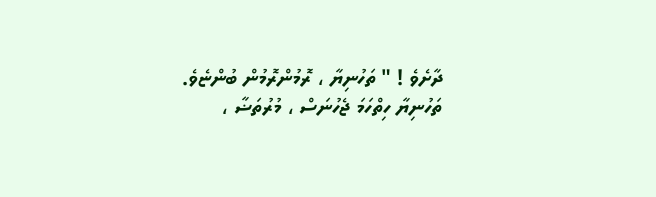ދާށެވެ ! " ތަހުނިޔާ ، ރޮމުންރޮމުން ބުންޏެވެ.
ތަހުނިޔާ ހިތްހަމަ ޖެހުނަސް ، މުރުތަޟާ ،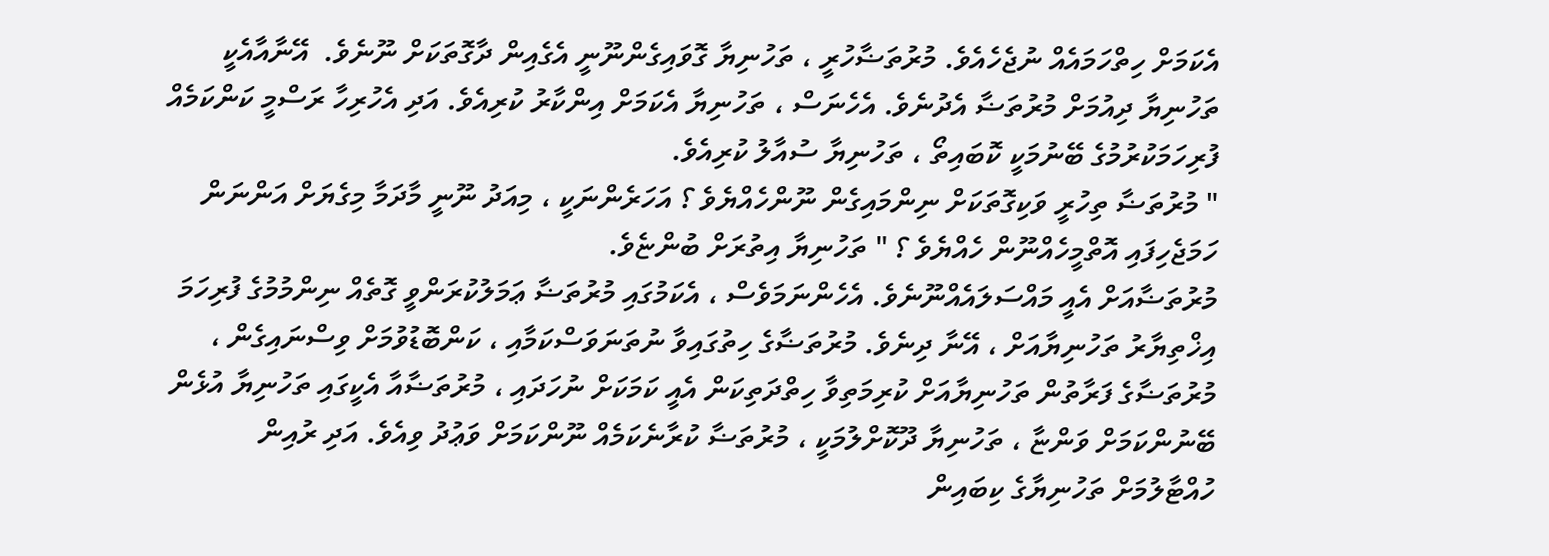އެކަމަށް ހިތްހަމައެއް ނުޖެހެއެވެ. މުރުތަޟާހުރީ ، ތަހުނިޔާ ގޮވައިގެންނޫނީ އެގެއިން ދާގޮތަކަށް ނޫނެވެ.  އޭނާއާއެކީ ތަހުނިޔާ ދިއުމަށް މުރުތަޟާ އެދުނެވެ. އެހެނަސް ، ތަހުނިޔާ އެކަމަށް އިންކާރު ކުރިއެވެ. އަދި އެހުރިހާ ރަސްމީ ކަންކަމެއް ފުރިހަމަކުރުމުގެ ބޭނުމަކީ ކޮބައިތޯ ، ތަހުނިޔާ ސުއާލު ކުރިއެވެ.
" މުރުތަޟާ ތިހުރީ ވަކިގޮތަކަށް ނިންމައިގެން ނޫންހެއްޔެވެ ؟ އަހަރެންނަކީ ، މިއަދު ނޫނީ މާދަމާ މިގެޔަށް އަންނަން ހަމަޖެހިފައި އޮތްމީހެއްނޫން ހެއްޔެވެ ؟ " ތަހުނިޔާ އިތުރަށް ބުންޏެވެ.
މުރުތަޟާއަށް އެއީ މައްސަލައެއްނޫނެވެ. އެހެންނަމަވެސް ، އެކަމުގައި މުރުތަޟާ ޢަމަލުކުރަންވީ ގޮތެއް ނިންމުމުގެ ފުރިހަމަ އިޚްތިޔާރު ތަހުނިޔާއަށް ، އޭނާ ދިނެވެ. މުރުތަޟާގެ ހިތުގައިވާ ނުތަނަވަސްކަމާއި ، ކަންބޮޑުވުމަށް ވިސްނައިގެން ، މުރުތަޟާގެ ފަރާތުން ތަހުނިޔާއަށް ކުރިމަތިވާ ހިތްދަތިކަން އެއީ ކަމަކަށް ނުހަދައި ، މުރުތަޟާއާ އެކީގައި ތަހުނިޔާ އުޅެން ބޭނުންކަމަށް ވަންޏާ ، ތަހުނިޔާ ދޫކޮށްލުމަކީ ، މުރުތަޟާ ކުރާނެކަމެއް ނޫންކަމަށް ވަޢުދު ވިއެވެ. އަދި ރުއިން ހުއްޓާލުމަށް ތަހުނިޔާގެ ކިބައިން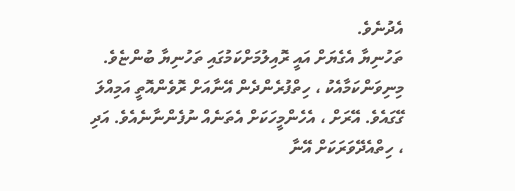އެދުނެވެ.
ތަހުނިޔާ އެގެޔަށް އައީ ރޮއިލުމަށްކަމުގައި ތަހުނިޔާ ބުންޏެވެ. މިނިވަންކަމާއެކު ، ހިތްފުރެންދެން އޭނާއަށް ރޮވެންއޮތީ އަމިއްލަ ގޭގައެވެ. އޭރަށް ، އެހެންމީހަކަށް އެތަނެއް ނުފެންނާނެއެވެ. އަދި ، ހިތްއެދޭވަރަކަށް އޭނާ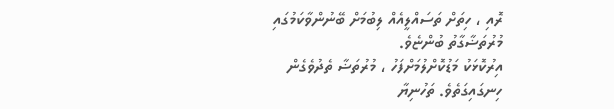ރޮއި ، ހިތަށް ތަސައްލީއެއް ލިބުމަށް ބޭނުންވާކަމުގައި މުރުތަޟާގާތު ބުންޏެވެ.
އިރުކޮޅަކު މަޑުކޮށްލުމަށްފަހު ، މުރުތަޟާ ތެދުވެގެން ހިނގައިގަތެވެ. ތަހުނިޔާ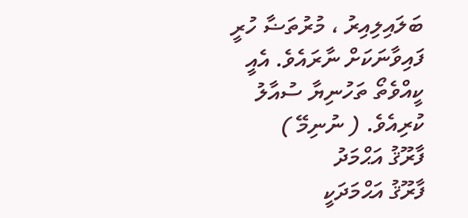ބަލައިލިއިރު ، މުރުތަޟާ ހުރީ ފައިވާނަކަށް ނާރައެވެ. އެއީ ކީއްވެތޯ ތަހުނިޔާ ސުއާލު ކުރިއެވެ. ( ނުނިމޭ )
ފާރޫޤު އަޙްމަދު
ފާރޫޤު އަޙްމަދަކީ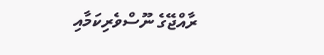ރާއްޖޭގެ ނޫސްވެރިކަމާއި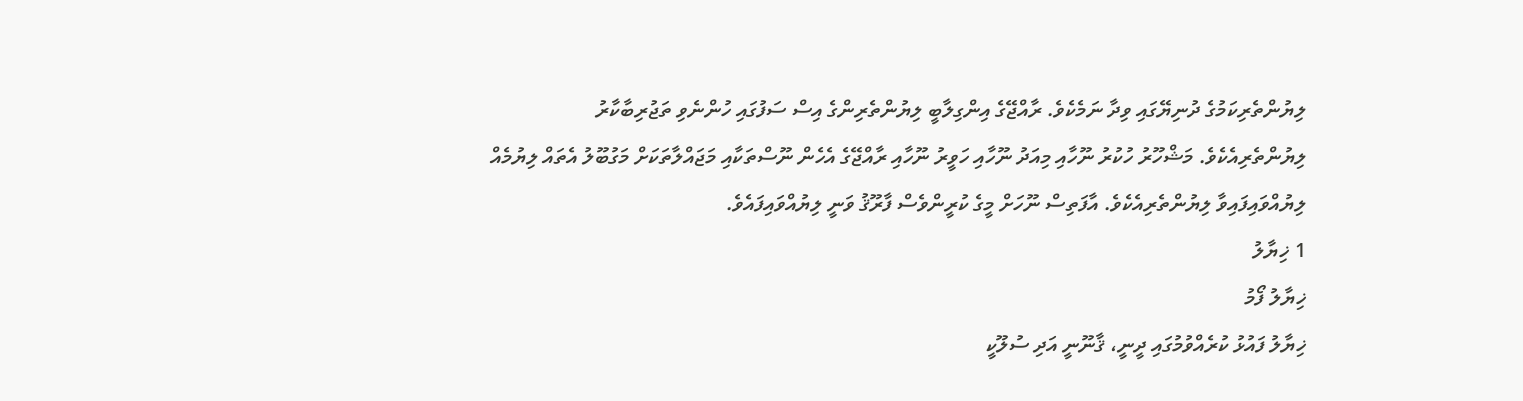ލިޔުންތެރިކަމުގެ ދުނިޔޭގައި ވިދާ ނަމެކެވެ. ރާއްޖޭގެ އިންގިލާބީ ލިޔުންތެރިންގެ އިސް ސަފުގައި ހުންނެވި ތަޖުރިބާކާރު ލިޔުންތެރިއެކެވެ. މަޝްހޫރު ހުކުރު ނޫހާއި މިއަދު ނޫހާއި ހަވީރު ނޫހާއި ރާއްޖޭގެ އެހެން ނޫސްތަކާއި މަޖައްލާތަކަށް މަގުބޫލު އެތައް ލިޔުމެއް ލިޔުއްވައިފައިވާ ލިޔުންތެރިއެކެވެ. އާފަތިސް ނޫހަށް މީގެ ކުރީންވެސް ފާރޫޤު ވަނީ ލިޔުއްވައިފައެވެ.
1 ޚިޔާލު
ޚިޔާލު ފޯމު
ޚިޔާލު ފައުޅު ކުރެއްވުމުގައި ދީނީ، ޤާނޫނީ އަދި ސުލޫކީ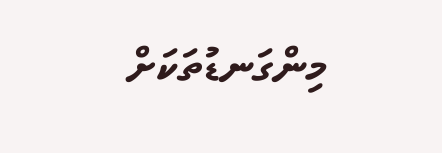މިންގަނޑުތަކަށް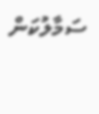ސަމާލުކަން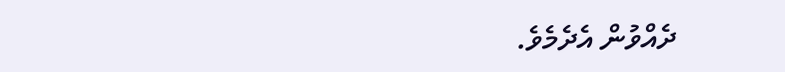ދެއްވުން އެދެމެވެ.